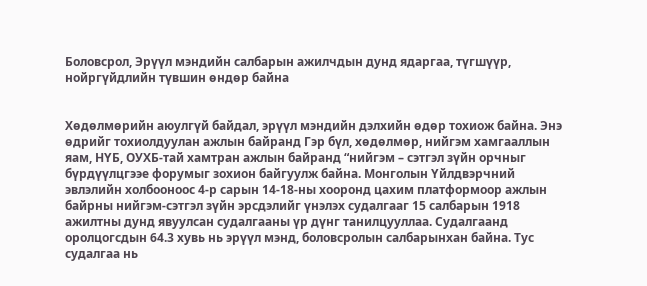Боловсрол, Эрүүл мэндийн салбарын ажилчдын дунд ядаргаа, түгшүүр, нойргүйдлийн түвшин өндөр байна


Хөдөлмөрийн аюулгүй байдал, эрүүл мэндийн дэлхийн өдөр тохиож байна. Энэ өдрийг тохиолдуулан ажлын байранд Гэр бүл, хөдөлмөр, нийгэм хамгааллын яам, НҮБ, ОУХБ-тай хамтран ажлын байранд “нийгэм – сэтгэл зүйн орчныг бүрдүүлцгээе форумыг зохион байгуулж байна. Монголын Үйлдвэрчний эвлэлийн холбооноос 4-р сарын 14-18-ны хооронд цахим платформоор ажлын байрны нийгэм-сэтгэл зүйн эрсдэлийг үнэлэх судалгааг 15 салбарын 1918 ажилтны дунд явуулсан судалгааны үр дүнг танилцууллаа. Судалгаанд оролцогсдын 64.3 хувь нь эрүүл мэнд, боловсролын салбарынхан байна. Тус судалгаа нь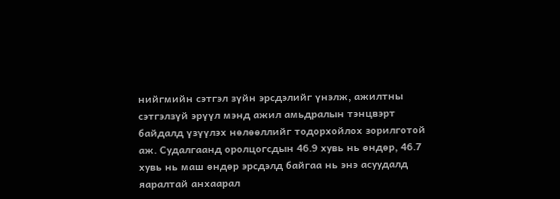нийгмийн сэтгэл зүйн эрсдэлийг үнэлж, ажилтны сэтгэлзүй эрүүл мэнд ажил амьдралын тэнцвэрт байдалд үзүүлэх нөлөөллийг тодорхойлох зорилготой аж. Судалгаанд оролцогсдын 46.9 хувь нь өндөр, 46.7 хувь нь маш өндөр эрсдэлд байгаа нь энэ асуудалд яаралтай анхаарал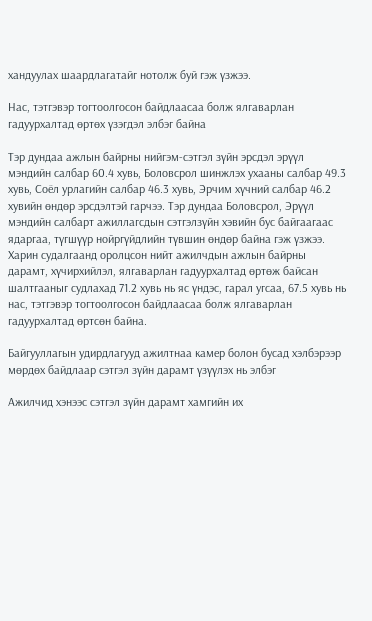хандуулах шаардлагатайг нотолж буй гэж үзжээ.

Нас, тэтгэвэр тогтоолгосон байдлаасаа болж ялгаварлан гадуурхалтад өртөх үзэгдэл элбэг байна

Тэр дундаа ажлын байрны нийгэм-сэтгэл зүйн эрсдэл эрүүл мэндийн салбар 60.4 хувь, Боловсрол шинжлэх ухааны салбар 49.3 хувь, Соёл урлагийн салбар 46.3 хувь, Эрчим хүчний салбар 46.2 хувийн өндөр эрсдэлтэй гарчээ. Тэр дундаа Боловсрол, Эрүүл мэндийн салбарт ажиллагсдын сэтгэлзүйн хэвийн бус байгаагаас ядаргаа, түгшүүр нойргүйдлийн түвшин өндөр байна гэж үзжээ. Харин судалгаанд оролцсон нийт ажилчдын ажлын байрны дарамт, хүчирхийлэл, ялгаварлан гадуурхалтад өртөж байсан шалтгааныг судлахад 71.2 хувь нь яс үндэс, гарал угсаа, 67.5 хувь нь нас, тэтгэвэр тогтоолгосон байдлаасаа болж ялгаварлан гадуурхалтад өртсөн байна.

Байгууллагын удирдлагууд ажилтнаа камер болон бусад хэлбэрээр мөрдөх байдлаар сэтгэл зүйн дарамт үзүүлэх нь элбэг

Ажилчид хэнээс сэтгэл зүйн дарамт хамгийн их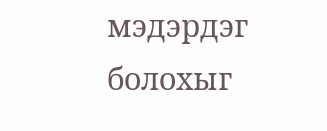мэдэрдэг болохыг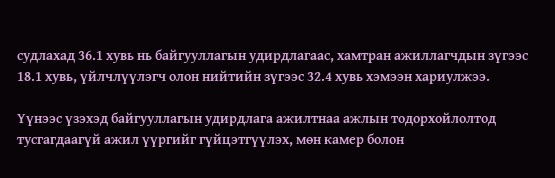судлахад 36.1 хувь нь байгууллагын удирдлагаас, хамтран ажиллагчдын зүгээс 18.1 хувь, үйлчлүүлэгч олон нийтийн зүгээс 32.4 хувь хэмээн хариулжээ.

Үүнээс үзэхэд байгууллагын удирдлага ажилтнаа ажлын тодорхойлолтод тусгагдаагүй ажил үүргийг гүйцэтгүүлэх, мөн камер болон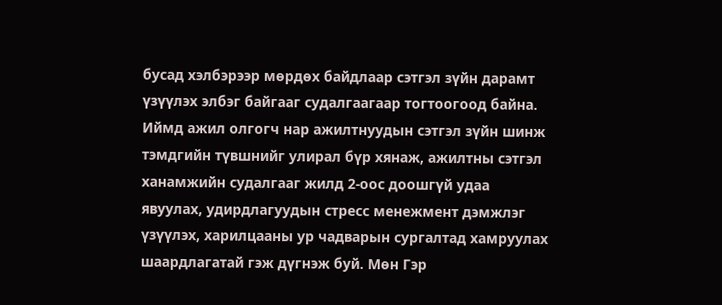бусад хэлбэрээр мөрдөх байдлаар сэтгэл зүйн дарамт үзүүлэх элбэг байгааг судалгаагаар тогтоогоод байна. Иймд ажил олгогч нар ажилтнуудын сэтгэл зүйн шинж тэмдгийн түвшнийг улирал бүр хянаж, ажилтны сэтгэл ханамжийн судалгааг жилд 2-оос доошгүй удаа явуулах, удирдлагуудын стресс менежмент дэмжлэг үзүүлэх, харилцааны ур чадварын сургалтад хамруулах шаардлагатай гэж дүгнэж буй. Мөн Гэр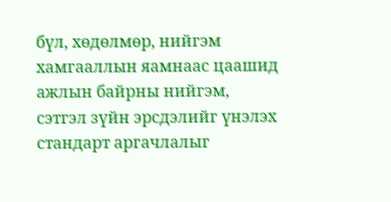бүл, хөдөлмөр, нийгэм хамгааллын яамнаас цаашид ажлын байрны нийгэм, сэтгэл зүйн эрсдэлийг үнэлэх стандарт аргачлалыг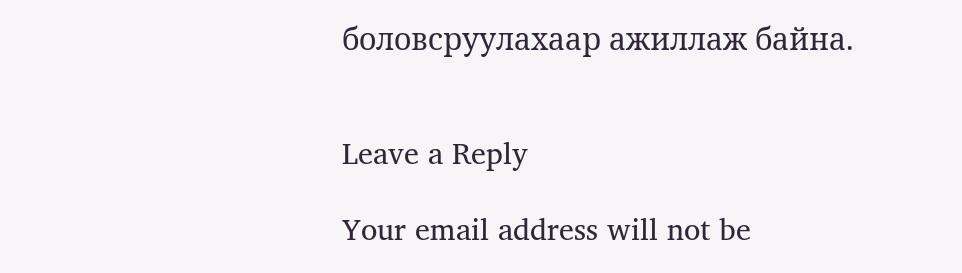боловсруулахаар ажиллаж байна.


Leave a Reply

Your email address will not be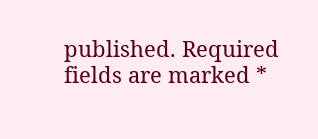published. Required fields are marked *